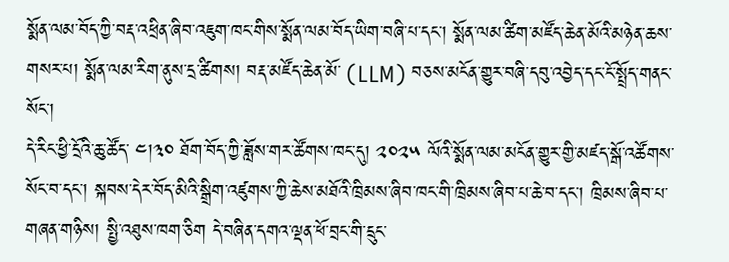སྨོན་ལམ་བོད་ཀྱི་བརྡ་འཕྲིན་ཞིབ་འཇུག་ཁང་གིས་སྨོན་ལམ་བོད་ཡིག་བཞི་པ་དང་། སྨོན་ལམ་ཚིག་མཛོད་ཆེན་མོའི་མཉེན་ཆས་གསར་པ། སྨོན་ལམ་རིག་ནུས་དྲ་ཚིགས། བརྡ་མཛོད་ཆེན་མོ་ (LLM) བཅས་མངོན་གྱུར་བཞི་དབུ་འབྱེད་དང་ངོ་སྤྲོད་གནང་སོང་།
དེ་རིང་ཕྱི་དྲོའི་ཆུ་ཚོད་ ༤།༣༠ ཐོག་བོད་ཀྱི་ཟློས་གར་ཚོགས་ཁང་དུ། ༢༠༢༥ ལོའི་སྨོན་ལམ་མངོན་གྱུར་གྱི་མཛད་སྒོ་འཚོགས་སོང་བ་དང་། སྐབས་དེར་བོད་མིའི་སྒྲིག་འཛུགས་ཀྱི་ཆེས་མཐོའི་ཁྲིམས་ཞིབ་ཁང་གི་ཁྲིམས་ཞིབ་པ་ཆེ་བ་དང་། ཁྲིམས་ཞིབ་པ་གཞན་གཉིས། སྤྱི་འཐུས་ཁག་ཅིག དེ་བཞིན་དགའ་ལྡན་ཕོ་བྲང་གི་དྲུང་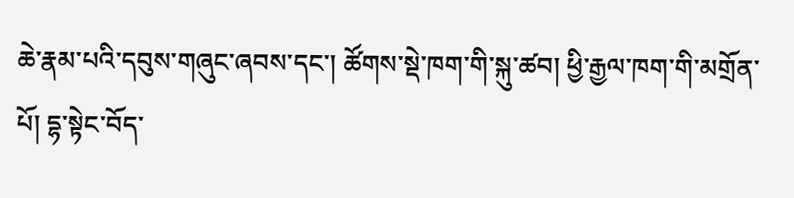ཆེ་རྣམ་པའི་དབུས་གཞུང་ཞབས་དང་། ཚོགས་སྡེ་ཁག་གི་སྐུ་ཚབ། ཕྱི་རྒྱལ་ཁག་གི་མགྲོན་པོ། དྷ་སྟེང་བོད་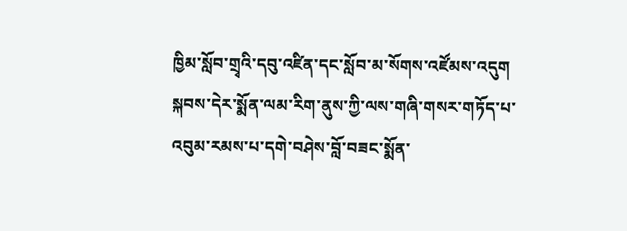ཁྱིམ་སློབ་གྲྭའི་དབུ་འཛིན་དང་སློབ་མ་སོགས་འཛོམས་འདུག
སྐབས་དེར་སྨོན་ལམ་རིག་ནུས་ཀྱི་ལས་གཞི་གསར་གཏོད་པ་འབུམ་རམས་པ་དགེ་བཤེས་བློ་བཟང་སྨོན་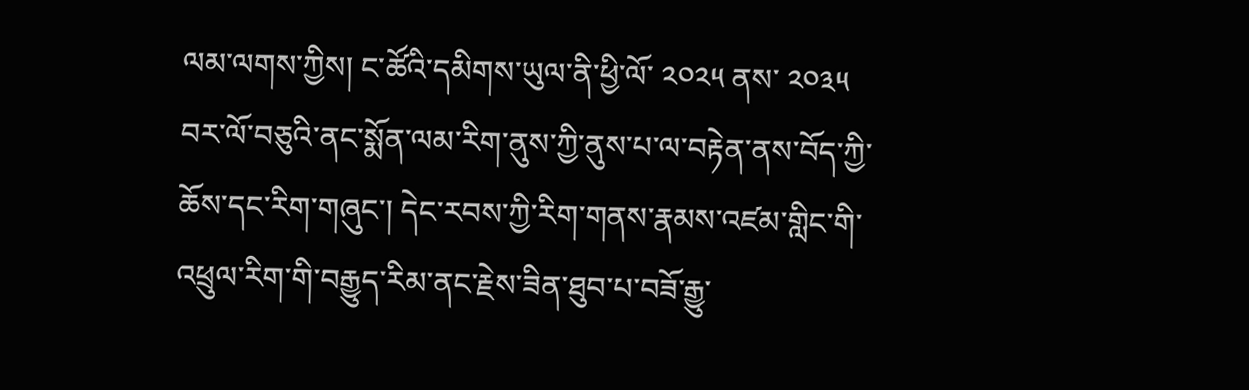ལམ་ལགས་ཀྱིས། ང་ཚོའི་དམིགས་ཡུལ་ནི་ཕྱི་ལོ་ ༢༠༢༥ ནས་ ༢༠༣༥ བར་ལོ་བཅུའི་ནང་སྨོན་ལམ་རིག་ནུས་ཀྱི་ནུས་པ་ལ་བརྟེན་ནས་བོད་ཀྱི་ཆོས་དང་རིག་གཞུང་། དེང་རབས་ཀྱི་རིག་གནས་རྣམས་འཛམ་གླིང་གི་འཕྲུལ་རིག་གི་བརྒྱུད་རིམ་ནང་རྗེས་ཟིན་ཐུབ་པ་བཟོ་རྒྱུ་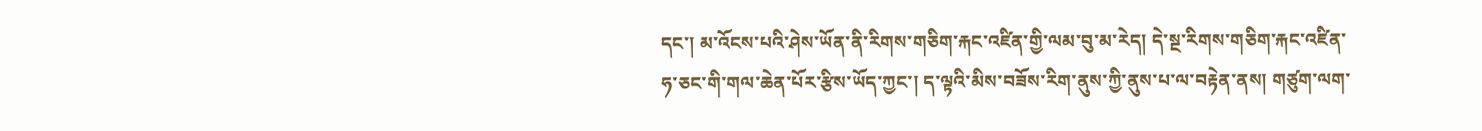དང་། མ་འོངས་པའི་ཤེས་ཡོན་ནི་རིགས་གཅིག་རྐང་འཛིན་གྱི་ལམ་བུ་མ་རེད། དེ་སྔ་རིགས་གཅིག་རྐང་འཛིན་ཧ་ཅང་གི་གལ་ཆེན་པོར་རྩིས་ཡོད་ཀྱང་། ད་ལྟའི་མིས་བཟོས་རིག་ནུས་ཀྱི་ནུས་པ་ལ་བརྟེན་ནས། གཙུག་ལག་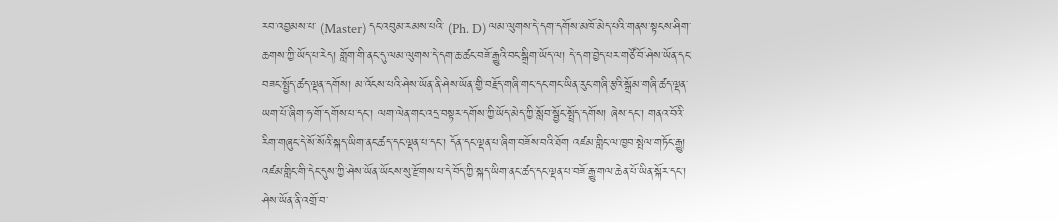རབ་འབྱམས་པ་ (Master) དང་འབུམ་རམས་པའི་ (Ph. D) ལམ་ལུགས་དེ་དག་དགོས་མཁོ་མེད་པའི་གནས་སྟངས་ཤིག་ཆགས་ཀྱི་ཡོད་པ་རེད། གློག་གི་ནང་དུ་ལམ་ལུགས་དེ་དག་ཆ་ཚང་བཟོ་རྒྱུའི་བང་སྒྲིག་ཡོད་ལ། དེ་དག་བྱེད་པར་གཙོ་བོ་ཤེས་ཡོན་དང་བཟང་སྤྱོད་ཚད་ལྡན་དགོས། མ་འོངས་པའི་ཤེས་ཡོན་ནི་ཤེས་ཡོན་གྱི་བརྗོད་གཞི་གང་དང་གང་ཡིན་རུང་གཞི་རྩའི་སྒྲོམ་གཞི་ཚད་ལྡན་ཡག་པོ་ཞིག་ཧ་གོ་དགོས་པ་དང་། ལག་ལེན་གང་འདྲ་བསྟར་དགོས་ཀྱི་ཡོད་མེད་ཀྱི་སློབ་སྦྱོང་སྤྲོད་དགོས། ཞེས་དང་། གནའ་བོའི་རིག་གཞུང་དེ་སོ་སོའི་སྐད་ཡིག་ནང་ཚད་དང་ལྡན་པ་དང་། དོན་དང་ལྡན་པ་ཞིག་བཟོས་བའི་ཐོག འཛམ་གླིང་ལ་ཁྱབ་སྤེལ་གཏོང་རྒྱུ། འཛམ་གླིང་གི་དེང་དུས་ཀྱི་ཤེས་ཡོན་ཡོངས་སུ་རྫོགས་པ་དེ་བོད་ཀྱི་སྐད་ཡིག་ནང་ཚད་དང་ལྡན་པ་བཟོ་རྒྱུ་གལ་ཆེན་པོ་ཡིན་སྐོར་དང་། ཤེས་ཡོན་ནི་འགྲོ་བ་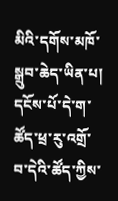མིའི་དགོས་མཁོ་སྒྲུབ་ཆེད་ཡིན་པ། དངོས་པོ་དེ་ག་ཚོད་ཕྲ་རུ་འགྲོ་བ་དེའི་ཚོད་ཀྱིས་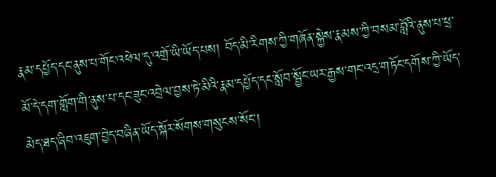རྣམ་དཔྱོད་དང་ནུས་པ་གོང་འཕེལ་དུ་འགྲོ་ཡི་ཡོད་པས། བོད་མི་རིགས་ཀྱི་གཞོན་སྐྱེས་རྣམས་ཀྱི་བསམ་བློའི་ནུས་པ་ཕྲ་མོ་དེ་དག་གློག་གི་ནུས་པ་དང་ཟུང་འབྲེལ་བྱས་ཏེ་མིའི་རྣམ་དཔྱོད་དང་སློབ་སྦྱོང་ཡར་རྒྱས་གང་འདྲ་གཏོང་དགོས་ཀྱི་ཡོད་མེད་ཐད་ཞིབ་འཇུག་བྱེད་བཞིན་ཡོད་སྐོར་སོགས་གསུངས་སོང་།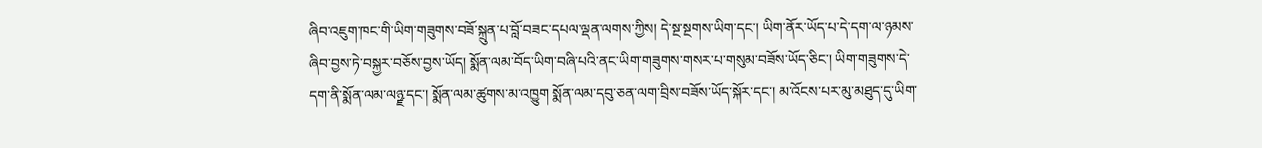ཞིབ་འཇུག་ཁང་གི་ཡིག་གཟུགས་བཟོ་སྐྲུན་པ་བློ་བཟང་དཔལ་ལྡན་ལགས་ཀྱིས། དེ་སྔ་སྔགས་ཡིག་དང་། ཡིག་ནོར་ཡོད་པ་དེ་དག་ལ་ཉམས་ཞིབ་བྱས་ཏེ་བསྐྱར་བཅོས་བྱས་ཡོད། སྨོན་ལམ་བོད་ཡིག་བཞི་པའི་ནང་ཡིག་གཟུགས་གསར་པ་གསུམ་བཟོས་ཡོད་ཅིང་། ཡིག་གཟུགས་དེ་དག་ནི་སྨོན་ལམ་ལཉྫ་དང་། སྨོན་ལམ་ཚུགས་མ་འཁྱུག སྨོན་ལམ་དབུ་ཅན་ལག་བྲིས་བཟོས་ཡོད་སྐོར་དང་། མ་འོངས་པར་མུ་མཐུད་དུ་ཡིག་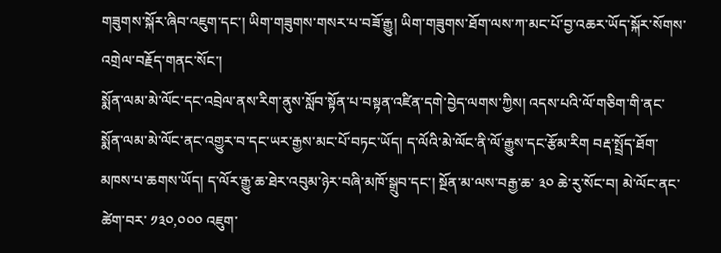གཟུགས་སྐོར་ཞིབ་འཇུག་དང་། ཡིག་གཟུགས་གསར་པ་བཟོ་རྒྱུ། ཡིག་གཟུགས་ཐོག་ལས་ཀ་མང་པོ་བྱ་འཆར་ཡོད་སྐོར་སོགས་འགྲེལ་བརྗོད་གནང་སོང་།
སྨོན་ལམ་མེ་ལོང་དང་འབྲེལ་ནས་རིག་ནུས་སློབ་སྟོན་པ་བསྟན་འཛིན་དགེ་བྱེད་ལགས་ཀྱིས། འདས་པའི་ལོ་གཅིག་གི་ནང་སྨོན་ལམ་མེ་ལོང་ནང་འགྱུར་བ་དང་ཡར་རྒྱས་མང་པོ་བཏང་ཡོད། ད་ལོའི་མེ་ལོང་ནི་ལོ་རྒྱུས་དང་རྩོམ་རིག བརྡ་སྤྲོད་ཐོག་མཁས་པ་ཆགས་ཡོད། ད་ལོར་རྒྱུ་ཆ་ཐེར་འབུམ་ཉེར་བཞི་མཁོ་སྒྲུབ་དང་། སྔོན་མ་ལས་བརྒྱ་ཆ་ ༣༠ ཆེ་རུ་སོང་བ། མེ་ལོང་ནང་ཚེག་བར་ ༡༣༠,༠༠༠ འཇུག་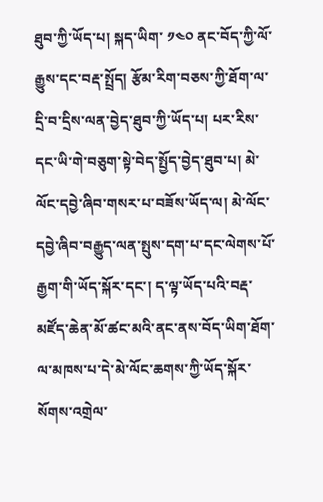ཐུབ་ཀྱི་ཡོད་པ། སྐད་ཡིག་ ༡༤༠ ནང་བོད་ཀྱི་ལོ་རྒྱུས་དང་བརྡ་སྤྲོད། རྩོམ་རིག་བཅས་ཀྱི་ཐོག་ལ་དྲི་བ་དྲིས་ལན་བྱེད་ཐུབ་ཀྱི་ཡོད་པ། པར་རིས་དང་ཡི་གེ་བཅུག་སྟེ་བེད་སྤྱོད་བྱེད་ཐུབ་པ། མེ་ལོང་དབྱེ་ཞིབ་གསར་པ་བཟོས་ཡོད་ལ། མེ་ལོང་དབྱེ་ཞིབ་བརྒྱུད་ལན་སྤུས་དག་པ་དང་ལེགས་པོ་རྒྱག་གི་ཡོད་སྐོར་དང་། ད་ལྟ་ཡོད་པའི་བརྡ་མཛོད་ཆེན་མོ་ཚང་མའི་ནང་ནས་བོད་ཡིག་ཐོག་ལ་མཁས་པ་དེ་མེ་ལོང་ཆགས་ཀྱི་ཡོད་སྐོར་སོགས་འགྲེལ་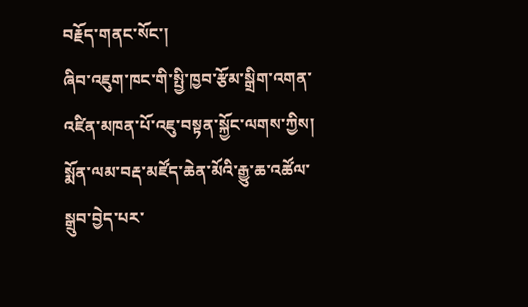བརྗོད་གནང་སོང་།
ཞིབ་འཇུག་ཁང་གི་སྤྱི་ཁྱབ་རྩོམ་སྒྲིག་འགན་འཛིན་མཁན་པོ་འཇུ་བསྟན་སྐྱོང་ལགས་ཀྱིས། སྨོན་ལམ་བརྡ་མཛོད་ཆེན་མོའི་རྒྱུ་ཆ་འཚོལ་སྒྲུབ་བྱེད་པར་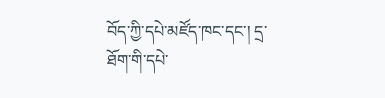བོད་ཀྱི་དཔེ་མཛོད་ཁང་དང་། དྲ་ཐོག་གི་དཔེ་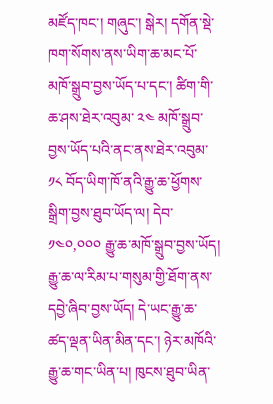མཛོད་ཁང་། གཞུང་། སྒེར། དགོན་སྡེ་ཁག་སོགས་ནས་ཡིག་ཆ་མང་པོ་མཁོ་སྒྲུབ་བྱས་ཡོད་པ་དང་། ཚིག་གི་ཆ་ཤས་ཐེར་འབུམ་ ༢༤ མཁོ་སྒྲུབ་བྱས་ཡོད་པའི་ནང་ནས་ཐེར་འབུམ་ ༡༨ བོད་ཡིག་ཁོ་ནའི་རྒྱུ་ཆ་ཕྱོགས་སྒྲིག་བྱས་ཐུབ་ཡོད་ལ། དེབ་ ༡༤༠,༠༠༠ རྒྱུ་ཆ་མཁོ་སྒྲུབ་བྱས་ཡོད། རྒྱུ་ཆ་ལ་རིམ་པ་གསུམ་གྱི་ཐོག་ནས་དབྱེ་ཞིབ་བྱས་ཡོད། དེ་ཡང་རྒྱུ་ཆ་ཚད་ལྡན་ཡིན་མིན་དང་། ཉེར་མཁོའི་རྒྱུ་ཆ་གང་ཡིན་པ། ཁུངས་ཐུབ་ཡིན་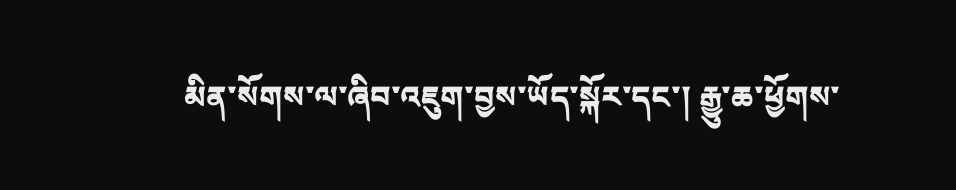མིན་སོགས་ལ་ཞིབ་འཇུག་བྱས་ཡོད་སྐོར་དང་། རྒྱུ་ཆ་ཕྱོགས་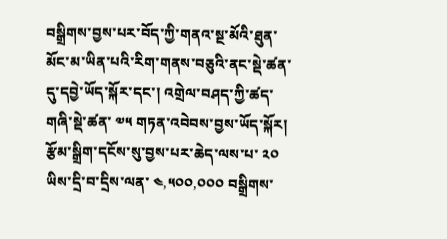བསྒྲིགས་བྱས་པར་བོད་ཀྱི་གནའ་སྔ་མོའི་ཐུན་མོང་མ་ཡིན་པའི་རིག་གནས་བཅུའི་ནང་སྡེ་ཚན་དུ་དབྱེ་ཡོད་སྐོར་དང་། འགྲེལ་བཤད་ཀྱི་ཚད་གཞི་སྡེ་ཚན་ ༧༥ གཏན་འབེབས་བྱས་ཡོད་སྐོར། རྩོམ་སྒྲིག་དངོས་སུ་བྱས་པར་ཆེད་ལས་པ་ ༢༠ ཡིས་དྲི་བ་དྲིས་ལན་ ༤,༥༠༠,༠༠༠ བསྒྲིགས་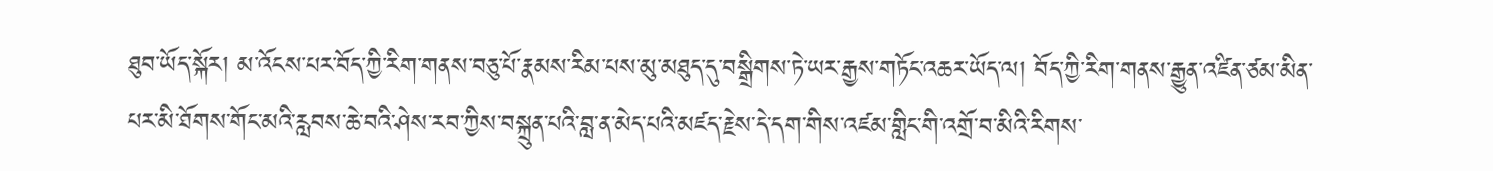ཐུབ་ཡོད་སྐོར། མ་འོངས་པར་བོད་ཀྱི་རིག་གནས་བཅུ་པོ་རྣམས་རིམ་པས་མུ་མཐུད་དུ་བསྒྲིགས་ཏེ་ཡར་རྒྱས་གཏོང་འཆར་ཡོད་ལ། བོད་ཀྱི་རིག་གནས་རྒྱུན་འཛིན་ཙམ་མིན་པར་མི་ཐོགས་གོང་མའི་རླབས་ཆེ་བའི་ཤེས་རབ་ཀྱིས་བསྐྲུན་པའི་བླ་ན་མེད་པའི་མཛད་རྗེས་དེ་དག་གིས་འཛམ་གླིང་གི་འགྲོ་བ་མིའི་རིགས་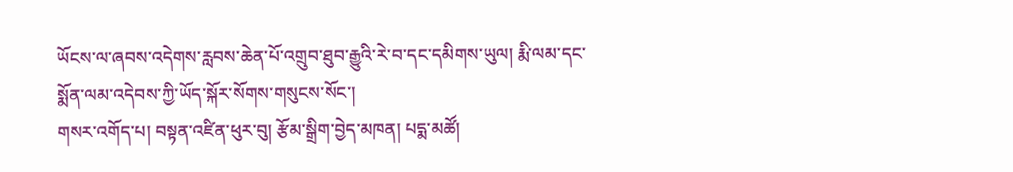ཡོངས་ལ་ཞབས་འདེགས་རླབས་ཆེན་པོ་འགྲུབ་ཐུབ་རྒྱུའི་རེ་བ་དང་དམིགས་ཡུལ། རྨི་ལམ་དང་སྨོན་ལམ་འདེབས་ཀྱི་ཡོད་སྐོར་སོགས་གསུངས་སོང་།
གསར་འགོད་པ། བསྟན་འཛིན་ཕུར་བུ། རྩོམ་སྒྲིག་བྱེད་མཁན། པདྨ་མཚོ།